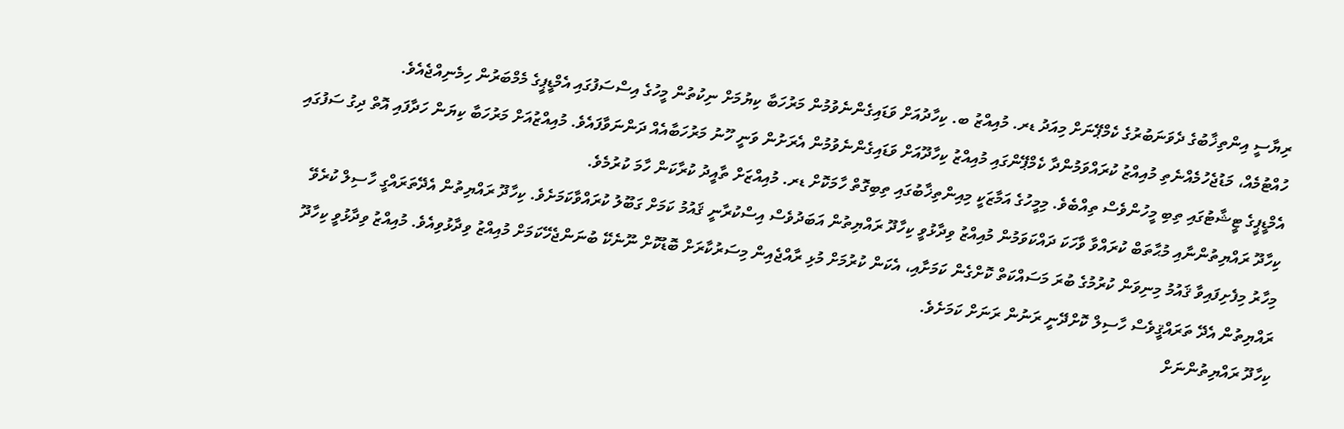ރިޔާސީ އިންތިޚާބުގެ ދެވަނަބުރުގެ ކެމްޕޭނަށް މިއަދު ޑރ. މުއިއްޒު ބ. ކިހާދުއަށް ވަޑައިގެންނެވުމުން މަރުހަބާ ކިޔުމަށް ނިކުތުން މީހުގެ އިސްސަފުގައި އެމްޑީޕީގެ މެމްބަރުން ހިމެނިއްޖެއެވެ.
ހުއްޓުމެއް، މަޑުޖެހުމެއްނެތި މުއިއްޒު ކުރައްވަމުންދާ ކެމްޕޭންގައި މުއިއްޒު ކިހާދޫއަށް ވަޑައިގެންނެވުމުން އެރަށުން ވަނީ ހޫނު މަރުހަބާއެއް ދަންނަވާފައެވެ. މުއިއްޒުއަށް މަރުހަބާ ކިޔަން ހަދާފައި އޮތް ދިގު ސަފުގައި އެމްޑީޕީގެ ޓީޝާޓުގައި ތިބި މީހުންވެސް ތިއްބެވެ. މިމީހުގެ އަމާޒަކީ މިއިންތިޚާބުގައި ތިބިގޮތް ހާމަކޮށް ޑރ. މުއިއްޒަށް ތާއީދު ކުރާކަން ހާމަ ކުރުމެވެ.
ކިހާދޫ ރައްޔިތުންނާއި މުޙާތަބް ކުރައްވާ ވާހަކަ ދައްކަވަމުން މުއިއްޒު ވިދާޅުވީ ކިހާދޫ ރައްޔިތުން އަބަދުވެސް އިސްކުރާނީ ޤައުމު ކަމަށް ގަބޫލު ކުރައްވާކަމަށެވެ. ކިހާދޫ ރައްޔިތުން އެދޭތަރައްގީ ހާސިލް ކުރެވޭ މިހާރު މިފެށިފައިވާ ޤައުމު މިނިވަން ކުރުމުގެ ބުރަ މަސައްކަތް ކޮށްގެން ކަމަށާއި، އެކަން ކުރުމަށް މުޅި ރާއްޖެއިން މިސަރުކާރަށް ބޮޑުކޮށް ނޫނެކޭ ބުނަންޖެހޭކަމަށް މުއިއްޒު ވިދާޅުވިއެވެ. މުއިއްޒު ވިދާޅުވީ ކިހާދޫ ރައްޔިތުން އެދޭ ތަރައްޤީވެސް ހާސިލް ކޮށްދޭނީ ރަނުން ރަނަށް ކަމަށެވެ.
ކިހާދޫ ރައްޔިތުންނަށް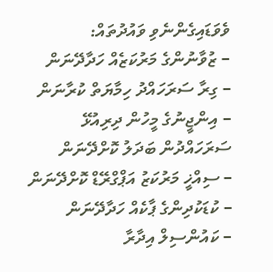ވެވަޑައިގެންނެވި ވައުދުތައް:
– ޒުވާނުންގެ މަރުކަޒެއް ހަދާދޭނަން
– ގިރާ ސަރަހައްދު ހިމާޔަތް ކުރާނަން
– އިންޖީނުގެ މީހުން ދިރިއުޅޭ ސަރަހައްދުން ބަދަލު ކޮށްދޭނަން
– ސިއްޚީ މަރުކަޒު އަޕްގްރޭޑް ކޮށްދޭނަން
– ކުޑަކުދިންގެ ޕާކެއް ހަދާދޭނަން
– ކައުންސިލް އިދާރާ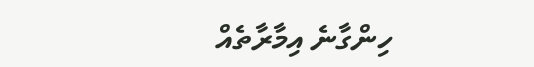ހިންގާނެ އިމާރާތެއް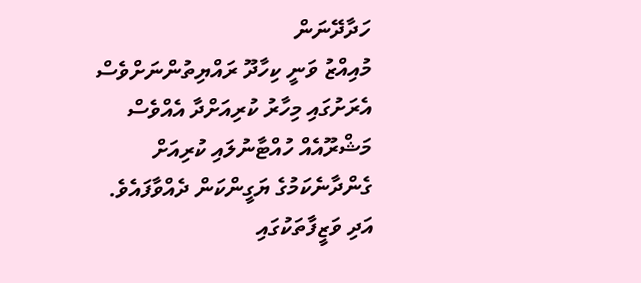ހަދާދޭނަން
މުއިއްޒު ވަނީ ކިހާދޫ ރައްޔިތުންނަށްވެސް އެރަށުގައި މިހާރު ކުރިއަށްދާ އެއްވެސް މަޝްރޫއެއް ހުއްޓާނުލައި ކުރިއަށް ގެންދާނެކަމުގެ ޔަގީންކަން ދެއްވާފައެވެ. އަދި ވަޒީފާތަކުގައި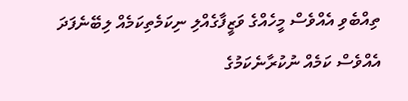ތިއްބެވި އެއްވެސް މީހެއްގެ ވަޒީފާގެއްލި ނިކަމެތިކަމެއް ލިބޭނެފަދަ އެއްވެސް ކަމެއް ނުކުރާނެކަމުގެ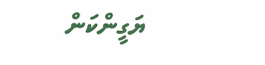ޔަގީންކަން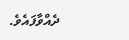ދެއްވާފައެވެ.